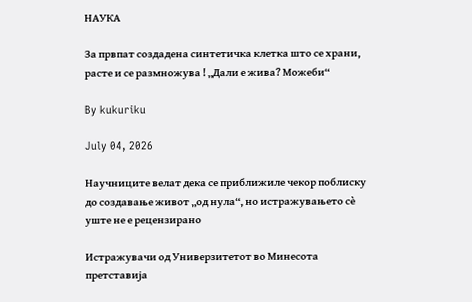НАУКА

За првпат создадена синтетичка клетка што се храни, расте и се размножува ! „Дали е жива? Можеби“

By kukuriku

July 04, 2026

Научниците велат дека се приближиле чекор поблиску до создавање живот „од нула“, но истражувањето сè уште не е рецензирано

Истражувачи од Универзитетот во Минесота претставија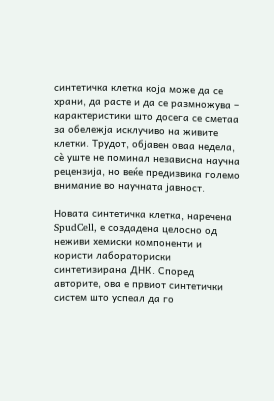синтетичка клетка која може да се храни, да расте и да се размножува – карактеристики што досега се сметаа за обележја исклучиво на живите клетки. Трудот, објавен оваа недела, сè уште не поминал независна научна рецензија, но веќе предизвика големо внимание во научната јавност.

Новата синтетичка клетка, наречена SpudCell, е создадена целосно од неживи хемиски компоненти и користи лабораториски синтетизирана ДНК. Според авторите, ова е првиот синтетички систем што успеал да го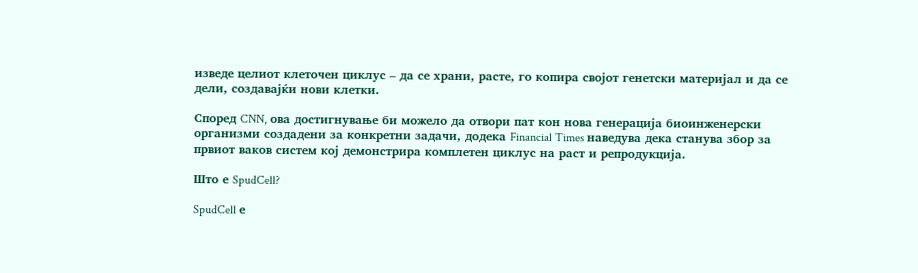изведе целиот клеточен циклус – да се храни, расте, го копира својот генетски материјал и да се дели, создавајќи нови клетки.

Според CNN, ова достигнување би можело да отвори пат кон нова генерација биоинженерски организми создадени за конкретни задачи, додека Financial Times наведува дека станува збор за првиот ваков систем кој демонстрира комплетен циклус на раст и репродукција.

Што е SpudCell?

SpudCell е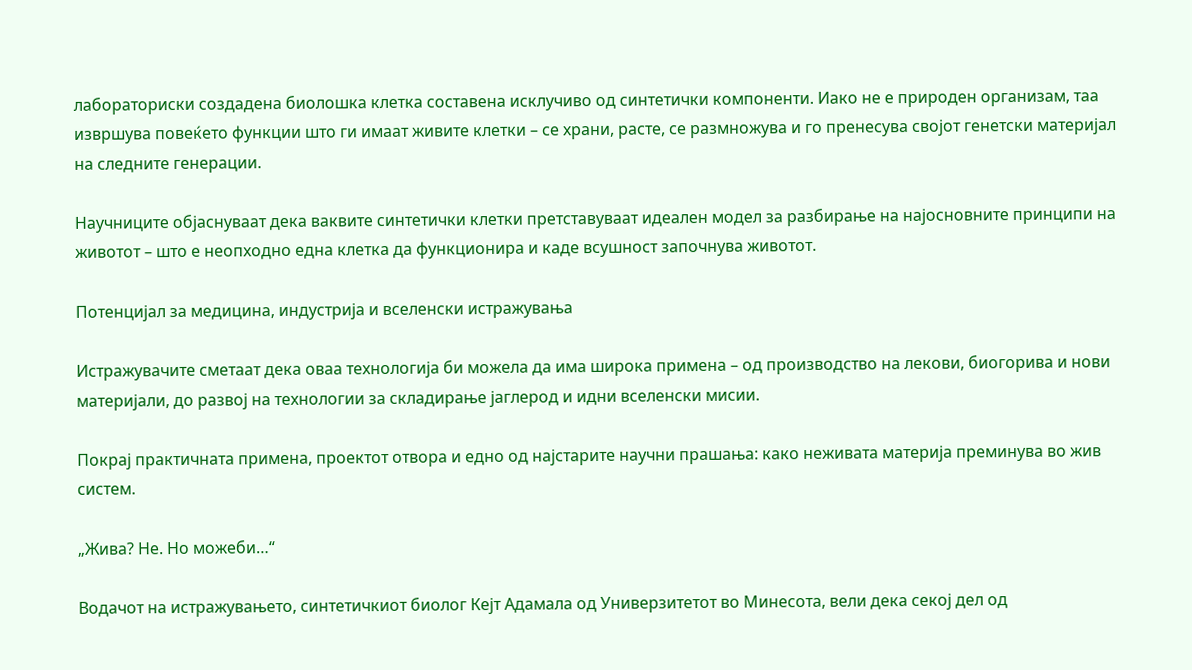лабораториски создадена биолошка клетка составена исклучиво од синтетички компоненти. Иако не е природен организам, таа извршува повеќето функции што ги имаат живите клетки – се храни, расте, се размножува и го пренесува својот генетски материјал на следните генерации.

Научниците објаснуваат дека ваквите синтетички клетки претставуваат идеален модел за разбирање на најосновните принципи на животот – што е неопходно една клетка да функционира и каде всушност започнува животот.

Потенцијал за медицина, индустрија и вселенски истражувања

Истражувачите сметаат дека оваа технологија би можела да има широка примена – од производство на лекови, биогорива и нови материјали, до развој на технологии за складирање јаглерод и идни вселенски мисии.

Покрај практичната примена, проектот отвора и едно од најстарите научни прашања: како неживата материја преминува во жив систем.

„Жива? Не. Но можеби…“

Водачот на истражувањето, синтетичкиот биолог Кејт Адамала од Универзитетот во Минесота, вели дека секој дел од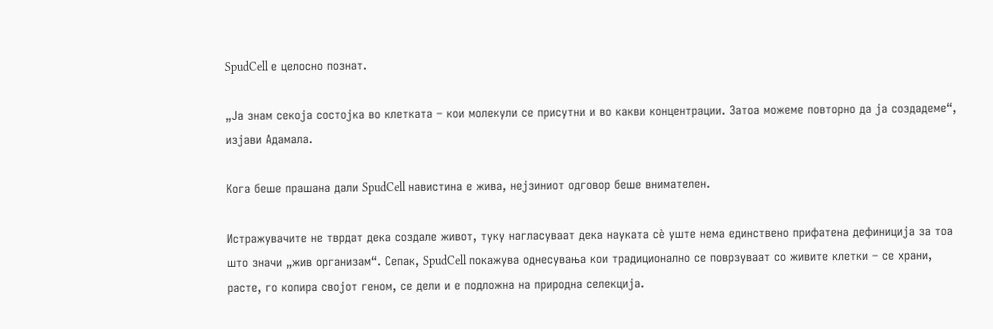SpudCell е целосно познат.

„Ја знам секоја состојка во клетката – кои молекули се присутни и во какви концентрации. Затоа можеме повторно да ја создадеме“, изјави Адамала.

Кога беше прашана дали SpudCell навистина е жива, нејзиниот одговор беше внимателен.

Истражувачите не тврдат дека создале живот, туку нагласуваат дека науката сè уште нема единствено прифатена дефиниција за тоа што значи „жив организам“. Сепак, SpudCell покажува однесувања кои традиционално се поврзуваат со живите клетки – се храни, расте, го копира својот геном, се дели и е подложна на природна селекција.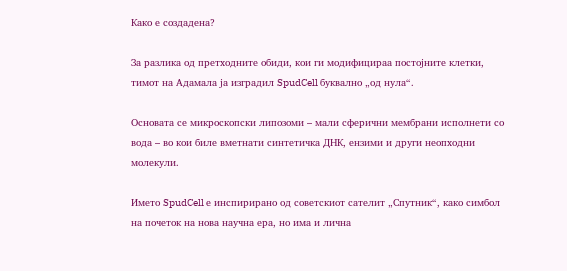Како е создадена?

За разлика од претходните обиди, кои ги модифицираа постојните клетки, тимот на Адамала ја изградил SpudCell буквално „од нула“.

Основата се микроскопски липозоми – мали сферични мембрани исполнети со вода – во кои биле вметнати синтетичка ДНК, ензими и други неопходни молекули.

Името SpudCell е инспирирано од советскиот сателит „Спутник“, како симбол на почеток на нова научна ера, но има и лична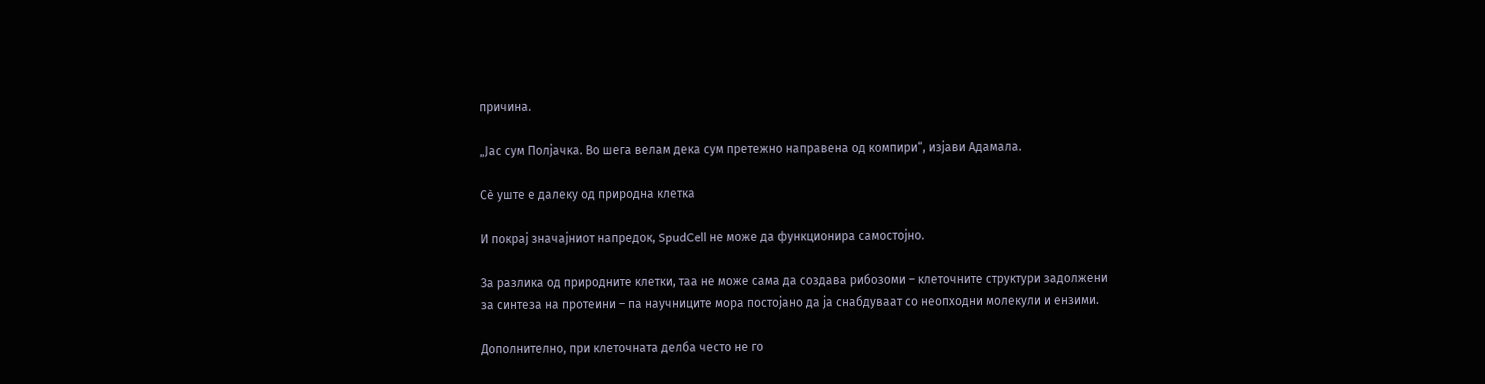причина.

„Јас сум Полјачка. Во шега велам дека сум претежно направена од компири“, изјави Адамала.

Сè уште е далеку од природна клетка

И покрај значајниот напредок, SpudCell не може да функционира самостојно.

За разлика од природните клетки, таа не може сама да создава рибозоми – клеточните структури задолжени за синтеза на протеини – па научниците мора постојано да ја снабдуваат со неопходни молекули и ензими.

Дополнително, при клеточната делба често не го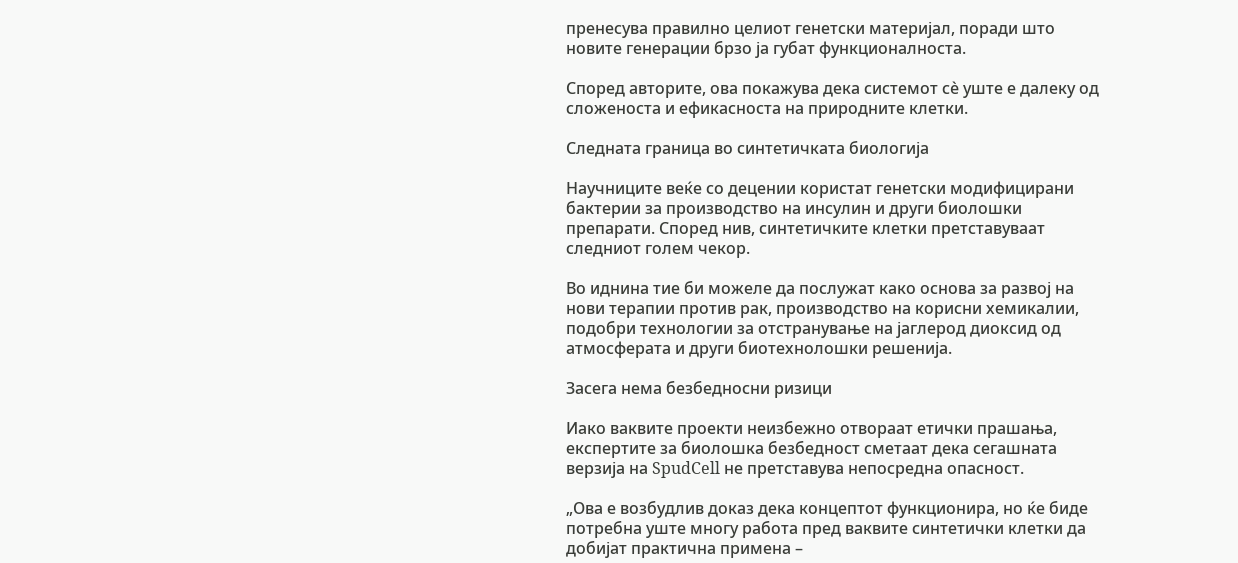пренесува правилно целиот генетски материјал, поради што новите генерации брзо ја губат функционалноста.

Според авторите, ова покажува дека системот сè уште е далеку од сложеноста и ефикасноста на природните клетки.

Следната граница во синтетичката биологија

Научниците веќе со децении користат генетски модифицирани бактерии за производство на инсулин и други биолошки препарати. Според нив, синтетичките клетки претставуваат следниот голем чекор.

Во иднина тие би можеле да послужат како основа за развој на нови терапии против рак, производство на корисни хемикалии, подобри технологии за отстранување на јаглерод диоксид од атмосферата и други биотехнолошки решенија.

Засега нема безбедносни ризици

Иако ваквите проекти неизбежно отвораат етички прашања, експертите за биолошка безбедност сметаат дека сегашната верзија на SpudCell не претставува непосредна опасност.

„Ова е возбудлив доказ дека концептот функционира, но ќе биде потребна уште многу работа пред ваквите синтетички клетки да добијат практична примена –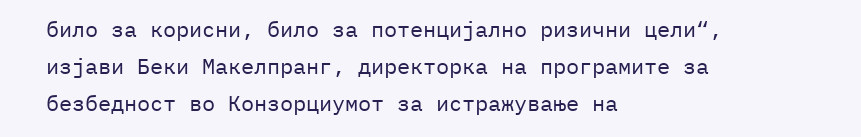било за корисни, било за потенцијално ризични цели“, изјави Беки Макелпранг, директорка на програмите за безбедност во Конзорциумот за истражување на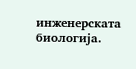инженерската биологија.